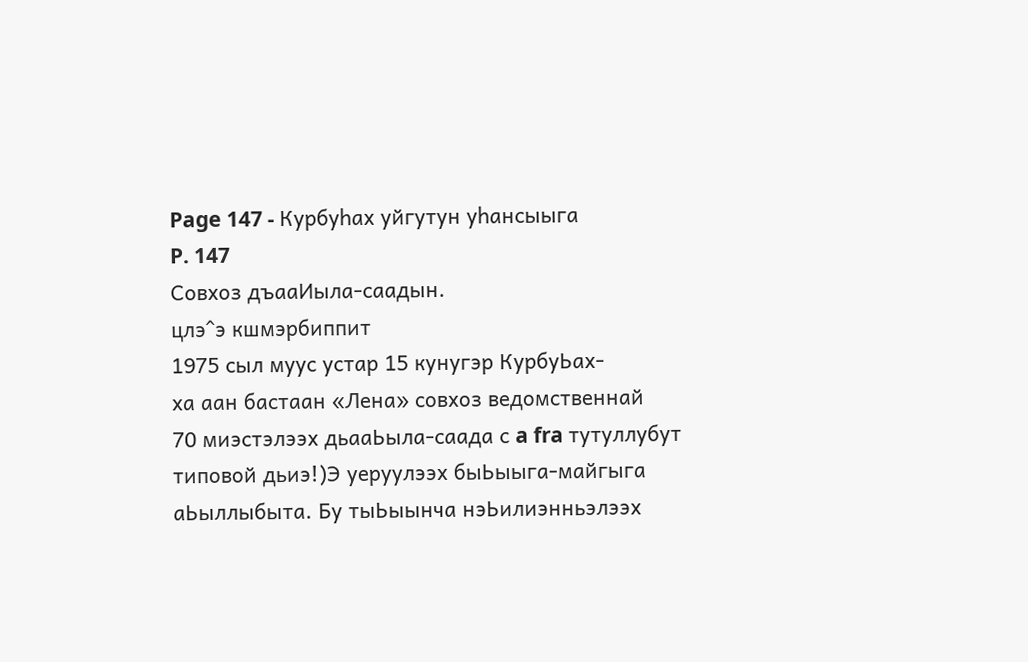Page 147 - Курбуһах уйгутун уһансыыга
P. 147
Совхоз дъааИыла-саадын.
цлэ^э кшмэрбиппит
1975 сыл муус устар 15 кунугэр КурбуЬах-
ха аан бастаан «Лена» совхоз ведомственнай
70 миэстэлээх дьааЬыла-саада с a fra тутуллубут
типовой дьиэ!)Э уеруулээх быЬыыга-майгыга
аЬыллыбыта. Бу тыЬыынча нэЬилиэнньэлээх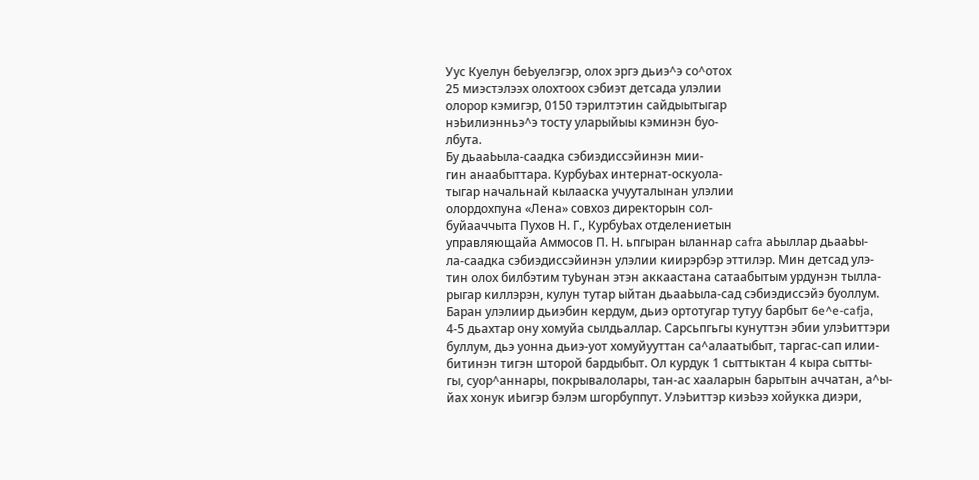Уус Куелун беЬуелэгэр, олох эргэ дьиэ^э со^отох
25 миэстэлээх олохтоох сэбиэт детсада улэлии
олорор кэмигэр, 0150 тэрилтэтин сайдыытыгар
нэЬилиэнньэ^э тосту уларыйыы кэминэн буо-
лбута.
Бу дьааЬыла-саадка сэбиэдиссэйинэн мии-
гин анаабыттара. КурбуЬах интернат-оскуола-
тыгар начальнай кылааска учууталынан улэлии
олордохпуна «Лена» совхоз директорын сол-
буйааччыта Пухов Н. Г., КурбуЬах отделениетын
управляющайа Аммосов П. Н. ьпгыран ыланнар cafra аЬыллар дьааЬы-
ла-саадка сэбиэдиссэйинэн улэлии киирэрбэр эттилэр. Мин детсад улэ-
тин олох билбэтим туЬунан этэн аккаастана сатаабытым урдунэн тылла-
рыгар киллэрэн, кулун тутар ыйтан дьааЬыла-сад сэбиэдиссэйэ буоллум.
Баран улэлиир дьиэбин кердум, дьиэ ортотугар тутуу барбыт 6e^e-cafja,
4-5 дьахтар ону хомуйа сылдьаллар. Сарсьпгьгы кунуттэн эбии улэЬиттэри
буллум, дьэ уонна дьиэ-уот хомуйууттан са^алаатыбыт, таргас-сап илии-
битинэн тигэн шторой бардыбыт. Ол курдук 1 сыттыктан 4 кыра сытты-
гы, суор^аннары, покрывалолары, тан-ас хааларын барытын аччатан, а^ы-
йах хонук иЬигэр бэлэм шгорбуппут. УлэЬиттэр киэЬээ хойукка диэри,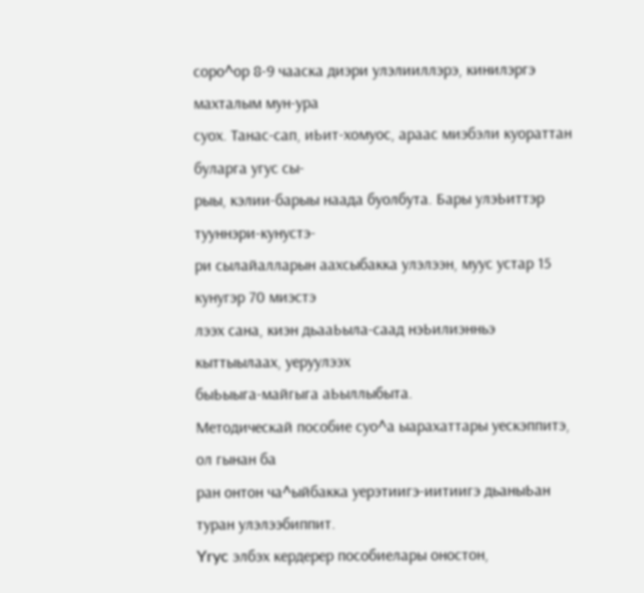соро^ор 8-9 чааска диэри улэлииллэрэ, кинилэргэ махталым мун-ура
суох. Танас-сап, иЬит-хомуос, араас миэбэли куораттан буларга угус сы-
рыы, кэлии-барыы наада буолбута. Бары улэЬиттэр тууннэри-кунустэ-
ри сылайалларын аахсыбакка улэлээн, муус устар 15 кунугэр 70 миэстэ
лээх сана, киэн дьааЬыла-саад нэЬилиэнньэ кыттыылаах, уеруулээх
быЬыыга-майгыга аЬыллыбыта.
Методическай пособие суо^а ыарахаттары уескэппитэ, ол гынан ба
ран онтон ча^ыйбакка уерэтиигэ-иитиигэ дьаныЬан туран улэлээбиппит.
Yryc элбэх кердерер пособиелары оностон,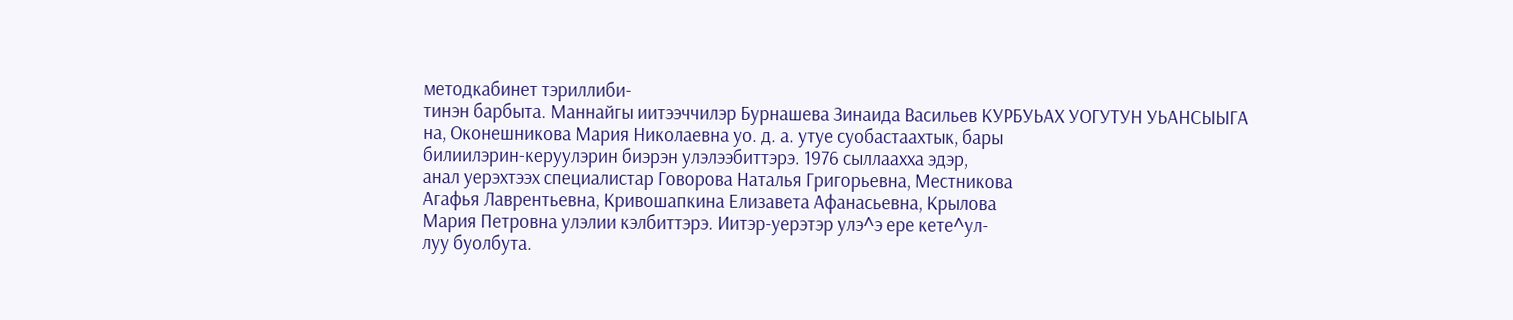методкабинет тэриллиби-
тинэн барбыта. Маннайгы иитээччилэр Бурнашева Зинаида Васильев КУРБУЬАХ УОГУТУН УЬАНСЫЫГА
на, Оконешникова Мария Николаевна уо. д. а. утуе суобастаахтык, бары
билиилэрин-керуулэрин биэрэн улэлээбиттэрэ. 1976 сыллаахха эдэр,
анал уерэхтээх специалистар Говорова Наталья Григорьевна, Местникова
Агафья Лаврентьевна, Кривошапкина Елизавета Афанасьевна, Крылова
Мария Петровна улэлии кэлбиттэрэ. Иитэр-уерэтэр улэ^э ере кете^ул-
луу буолбута.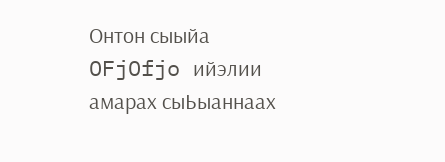Онтон сыыйа OFjOfjo ийэлии амарах сыЬыаннаах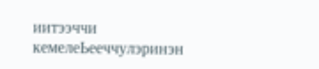иитээччи
кемелеЬееччулэринэн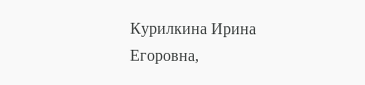Курилкина Ирина Егоровна,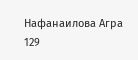Нафанаилова Агра
129